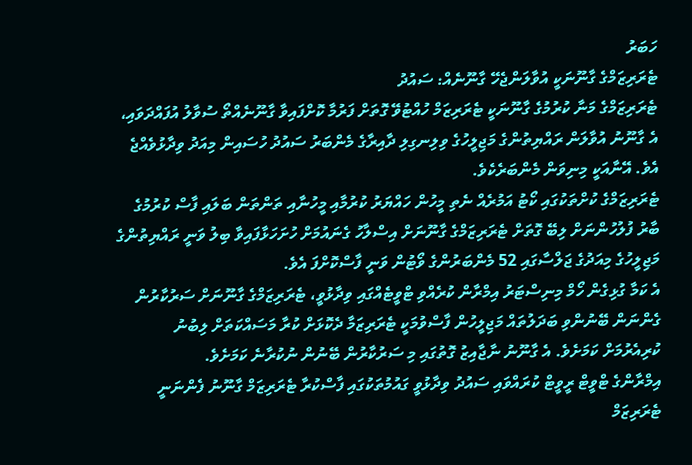ހަބަރު
ޓެރަރިޒަމްގެ ގާނޫނަކީ އުވާލަންޖެހޭ ގާނޫނެއް: ސައުދު
ޓެރަރިޒަމްގެ މަނާ ކުރުމުގެ ގާނޫނަކީ ޓެރަރިޒަމް ހުއްޓުވޭ ގޮތަށް ފަރުމާ ކޮށްފައިވާ ގާނޫނެއްތޯ ސުވާލު އުފައްދަވައި، އެ ގާނޫނު އުވާލަން ރައްޔިތުންގެ މަޖިލީހުގެ ވިލިނގިލި ދާއިރާގެ މެންބަރު ސައުދު ހުސައިން މިއަދު ވިދާޅުވެއްޖެ އެވެ. އޭނާއަކީ މިނިވަން މެންބަރެކެވެ.
ޓެރަރިޒަމްގެ ކުށްތަކުގައި ކޯޓު އަމުރެއް ނެތި މީހުން ހައްޔަރު ކުރުމާއި މީހުނާއި ތަންތަން ބަލައި ފާސް ކުރުމުގެ ބާރު ފުލުހުންނަށް ލިބޭ ގޮތަށް ޓެރަރިޒަމްގެ ގާނޫނަށް އިސްލާހު ގެނައުމަށް ހުށަހަޅާފައިވާ ބިލު ވަނީ ރައްޔިތުންގެ މަޖިލީހުގެ މިއަދުގެ ޖަލްސާގައި 52 މެންބަރުންގެ ވޯޓުން ވަނީ ފާސްކޮށްފަ އެވެ.
އެ ކަމާ ގުޅިގެން ހޯމް މިނިސްޓަރު އިމްރާން ކުރެއްވި ޓްވީޓެއްގައި ވިދާޅުވީ، ޓެރަރިޒަމްގެ ގާނޫނަށް ސަރުކާރުން ގެންނަން ބޭނުންވި ބަދަލުތައް މަޖިލީހުން ފާސްވުމަކީ ޓެރަރިޒަމާ ދެކޮޅަށް ކުރާ މަސައްކަތަށް ލިބުނު ކުރިއެރުމަށް ކަމަށެވެ. އެ ގާނޫނު ނާޖާއިޒު ގޮތުގައި މި ސަރުކާރުން ބޭނުން ނުކުރާނެ ކަމަށެވެ.
އިމްރާންގެ ޓްވީޓް ރީވީޓް ކުރައްވައި ސައުދު ވިދާޅުވީ ގައުމުތަކުގައި ފާސްކުރާ ޓެރަރިޒަމް ގާނޫނު ފެންނަނީ ޓެރަރިޒަމް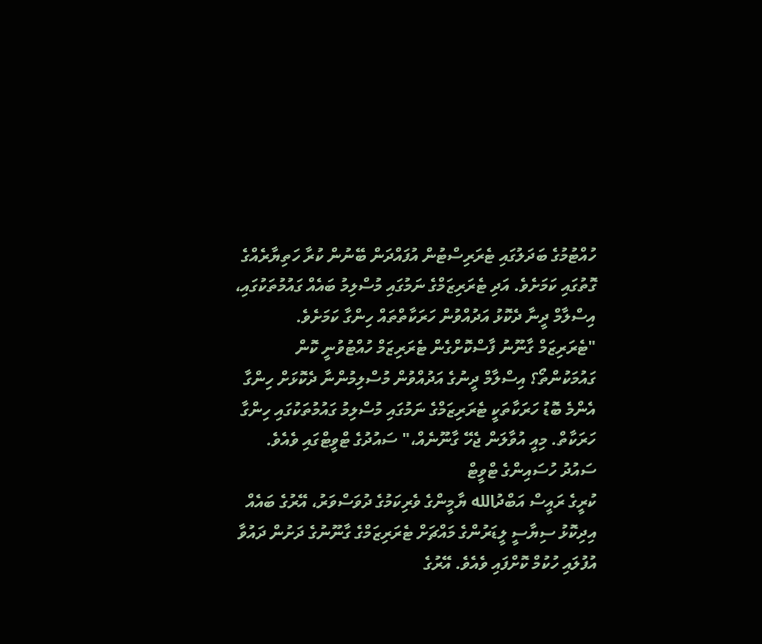ހުއްޓުމުގެ ބަދަލުގައި ޓެރަރިސްޓުން އުފައްދަން ބޭނުން ކުރާ ހަތިޔާރެއްގެ ގޮތުގައި ކަމަށެވެ. އަދި ޓެރަރިޒަމްގެ ނަމުގައި މުސްލިމު ބައެއް ގައުމުތަކުގައި، އިސްލާމް ދީނާ ދެކޮޅު އަދުއްވުން ހަރަކާތްތައް ހިންގާ ކަމަށެވެ.
"ޓެރަރިޒަމް ގާނޫނު ފާސްކޮށްގެން ޓެރަރިޒަމް ހުއްޓުވުނީ ކޮން ގައުމަކުންތޯ؟ އިސްލާމް ދީނުގެ އަދުއްވުން މުސްލިމުންނާ ދެކޮޅަށް ހިންގާ އެންމެ ބޮޑު ހަރަކާތަކީ ޓެރަރިޒަމްގެ ނަމުގައި މުސްލިމު ގައުމުތަކުގައި ހިންގާ ހަރަކާތް. މިއީ އުވާލަން ޖެހޭ ގާނޫނެއް،" ސައުދުގެ ޓްވީޓްގައި ވެއެވެ.
ސައުދު ހުސައިންގެ ޓްވީޓް
ކުރީގެ ރައީސް އަބްދުالله ޔާމީންގެ ވެރިކަމުގެ ދުވަސްވަރު، އޭރުގެ ބައެއް އިދިކޮޅު ސިޔާސީ ލީޑަރުންގެ މައްޗަށް ޓެރަރިޒަމްގެ ގާނޫނުގެ ދަށުން ދައުވާ އުފުލައި ހުކުމް ކޮށްފައި ވެއެވެ. އޭރުގެ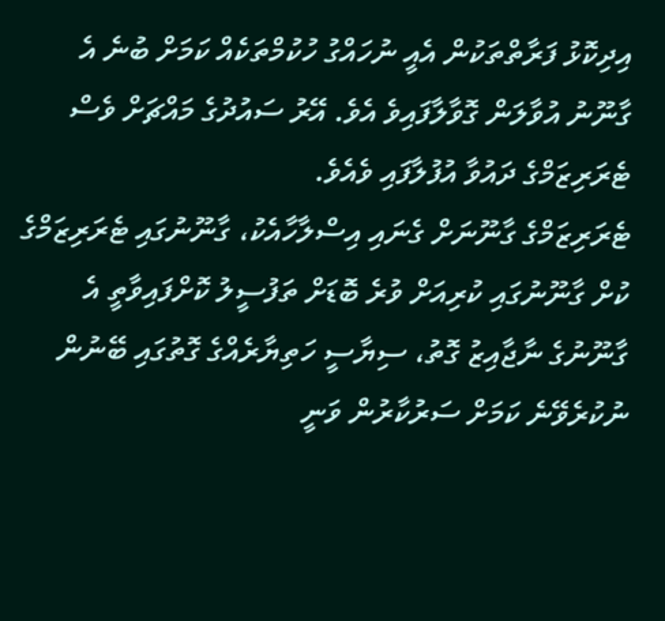އިދިކޮޅު ފަރާތްތަކުން އެއީ ނުހައްގު ހުކުމްތަކެއް ކަމަށް ބުނެ އެ ގާނޫނު އުވާލަން ގޮވާލާފައިވެ އެވެ. އޭރު ސައުދުގެ މައްޗަށް ވެސް ޓެރަރިޒަމްގެ ދައުވާ އުފުލާފައި ވެއެވެ.
ޓެރަރިޒަމްގެ ގާނޫނަށް ގެނައި އިސްލާހާއެކު، ގާނޫނުގައި ޓެރަރިޒަމްގެ ކުށް ގާނޫނުގައި ކުރިއަށް ވުރެ ބޮޑަށް ތަފުސީލު ކޮށްފައިވާތީ އެ ގާނޫނުގެ ނާޖާއިޒު ގޮތު، ސިޔާސީ ހަތިޔާރެއްގެ ގޮތުގައި ބޭނުން ނުކުރެވޭނެ ކަމަށް ސަރުކާރުން ވަނީ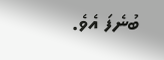ބުނެފަ އެވެ.